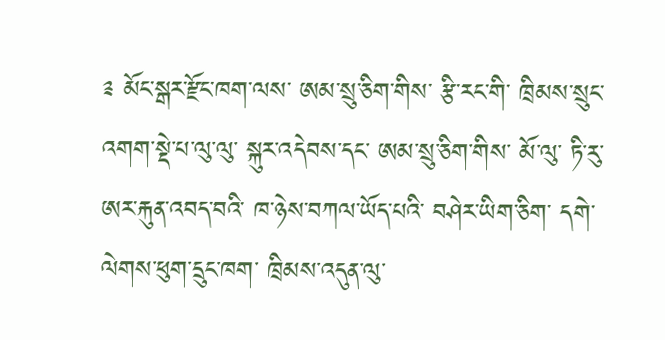༉ མོང་སྒར་རྫོང་ཁག་ལས་ ཨམ་སྲུ་ཅིག་གིས་ རྩི་རང་གི་ ཁྲིམས་སྲུང་འགག་སྡེ་པ་ལུ་ལུ་ སྐུར་འདེབས་དང་ ཨམ་སྲུ་ཅིག་གིས་ མོ་ལུ་ ཏི་རུ་ཨར་རྐུན་འབད་བའི་ ཁ་ཉེས་བཀལ་ཡོད་པའི་ བཤེར་ཡིག་ཅིག་ དགེ་ལེགས་ཕུག་དྲུང་ཁག་ ཁྲིམས་འདུན་ལུ་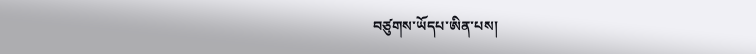བཙུགས་ཡོདཔ་ཨིན་པས།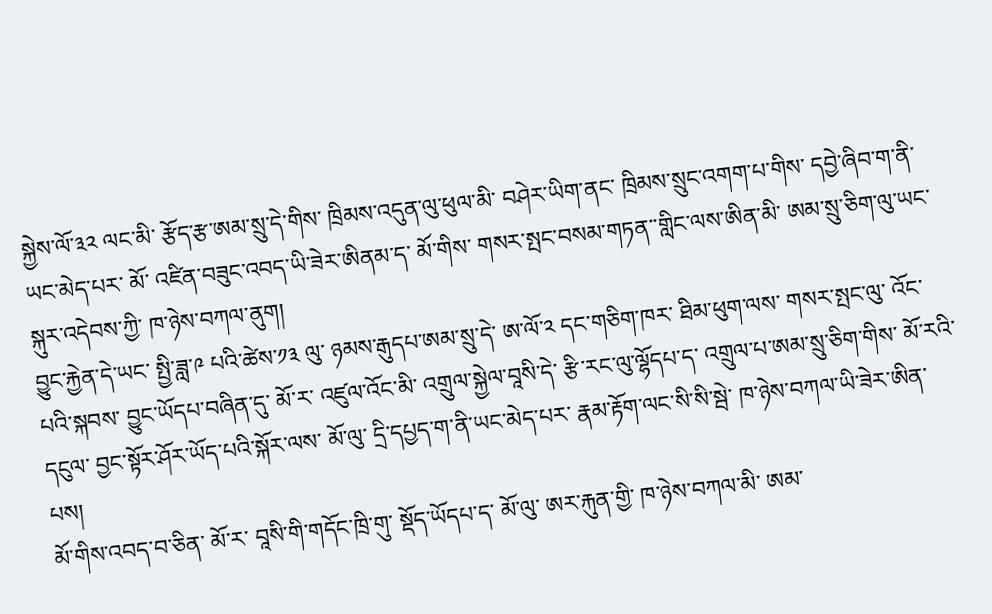སྐྱེས་ལོ་༣༢ ལང་མི་ རྩོད་རྩ་ཨམ་སྲུ་དེ་གིས་ ཁྲིམས་འདུན་ལུ་ཕུལ་མི་ བཤེར་ཡིག་ནང་ ཁྲིམས་སྲུང་འགག་པ་གིས་ དབྱེ་ཞིབ་ག་ནི་ཡང་མེད་པར་ མོ་ འཛིན་བཟུང་འབད་ཡི་ཟེར་ཨིནམ་ད་ མོ་གིས་ གསར་སྤང་བསམ་གཏན་་གླིང་ལས་ཨིན་མི་ ཨམ་སྲུ་ཅིག་ལུ་ཡང་ སྐུར་འདེབས་ཀྱི་ ཁ་ཉེས་བཀལ་ནུག།
བྱུང་རྐྱེན་དེ་ཡང་ སྤྱི་ཟླ་༩ པའི་ཚེས་༡༣ ལུ་ ཉམས་རྒུདཔ་ཨམ་སྲུ་དེ་ ཨ་ལོ་༢ དང་གཅིག་ཁར་ ཐིམ་ཕུག་ལས་ གསར་སྤང་ལུ་ འོང་པའི་སྐབས་ བྱུང་ཡོདཔ་བཞིན་དུ་ མོ་ར་ འཛུལ་འོང་མི་ འགྲུལ་སྐྱེལ་བཱསི་དེ་ རྩི་རང་ལུ་ལྷོདཔ་ད་ འགྲུལ་པ་ཨམ་སྲུ་ཅིག་གིས་ མོ་རའི་དངུལ་ བྱང་སྟོར་ཤོར་ཡོད་པའི་སྐོར་ལས་ མོ་ལུ་ དྲི་དཔྱད་ག་ནི་ཡང་མེད་པར་ རྣམ་རྟོག་ལང་སི་སི་སྦེ་ ཁ་ཉེས་བཀལ་ཡི་ཟེར་ཨིན་པས།
མོ་གིས་འབད་བ་ཅིན་ མོ་ར་ བཱསི་གི་གདོང་ཁྲི་གུ་ སྡོད་ཡོདཔ་ད་ མོ་ལུ་ ཨར་རྐུན་གྱི་ ཁ་ཉེས་བཀལ་མི་ ཨམ་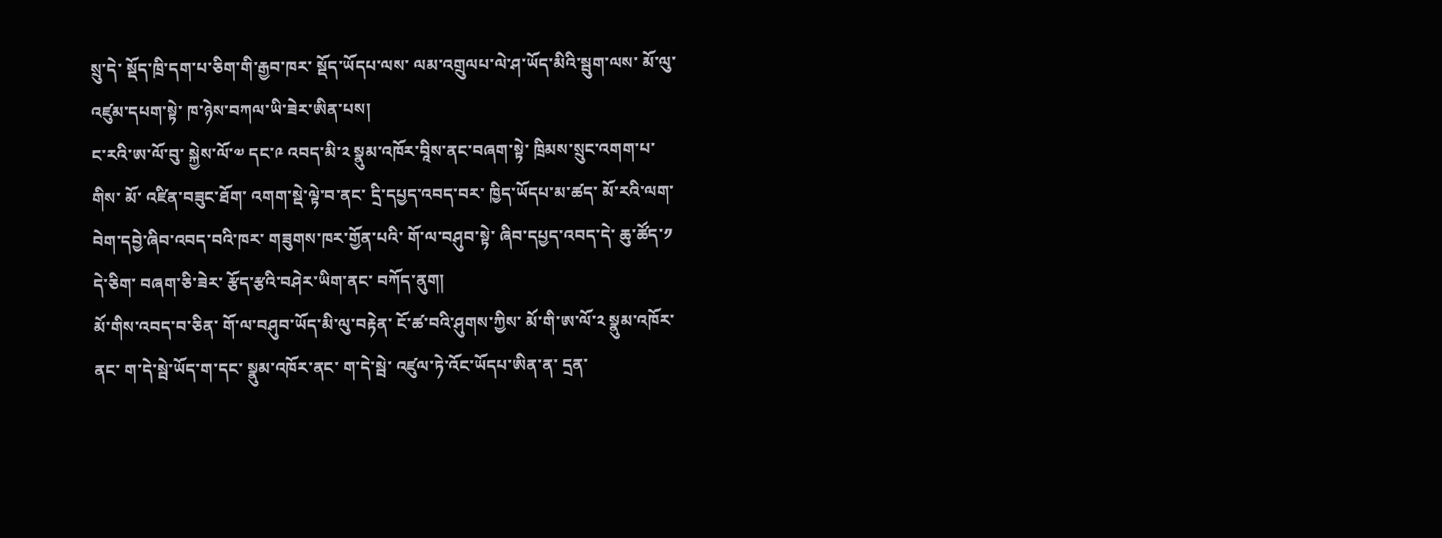སྲུ་དེ་ སྡོད་ཁྲི་དག་པ་ཅིག་གི་རྒྱབ་ཁར་ སྡོད་ཡོདཔ་ལས་ ལམ་འགྲུལཔ་ལེ་ཤ་ཡོད་མིའི་སྦུག་ལས་ མོ་ལུ་ འཛུམ་དཔག་སྟེ་ ཁ་ཉེས་བཀལ་ཡི་ཟེར་ཨིན་པས།
ང་རའི་ཨ་ལོ་བུ་ སྐྱེས་ལོ་༧ དང་༩ འབད་མི་༢ སྣུམ་འཁོར་བཱིས་ནང་བཞག་སྟེ་ ཁྲིམས་སྲུང་འགག་པ་གིས་ མོ་ འཛིན་བཟུང་ཐོག་ འགག་སྡེ་ལྟེ་བ་ནང་ དྲི་དཔྱད་འབད་བར་ ཁྱིད་ཡོདཔ་མ་ཚད་ མོ་རའི་ལག་བེག་དབྱེ་ཞིབ་འབད་བའི་ཁར་ གཟུགས་ཁར་གྱོན་པའི་ གོ་ལ་བཤུབ་སྟེ་ ཞིབ་དཔྱད་འབད་དེ་ ཆུ་ཚོད་༡ དེ་ཅིག་ བཞག་ཅི་ཟེར་ རྩོད་རྩའི་བཤེར་ཡིག་ནང་ བཀོད་ནུག།
མོ་གིས་འབད་བ་ཅིན་ གོ་ལ་བཤུབ་ཡོད་མི་ལུ་བརྟེན་ ངོ་ཚ་བའི་ཤུགས་ཀྱིས་ མོ་གི་ཨ་ལོ་༢ སྣུམ་འཁོར་ནང་ ག་དེ་སྦེ་ཡོད་ག་དང་ སྣུམ་འཁོར་ནང་ ག་དེ་སྦེ་ འཛུལ་ཏེ་འོང་ཡོདཔ་ཨིན་ན་ དྲན་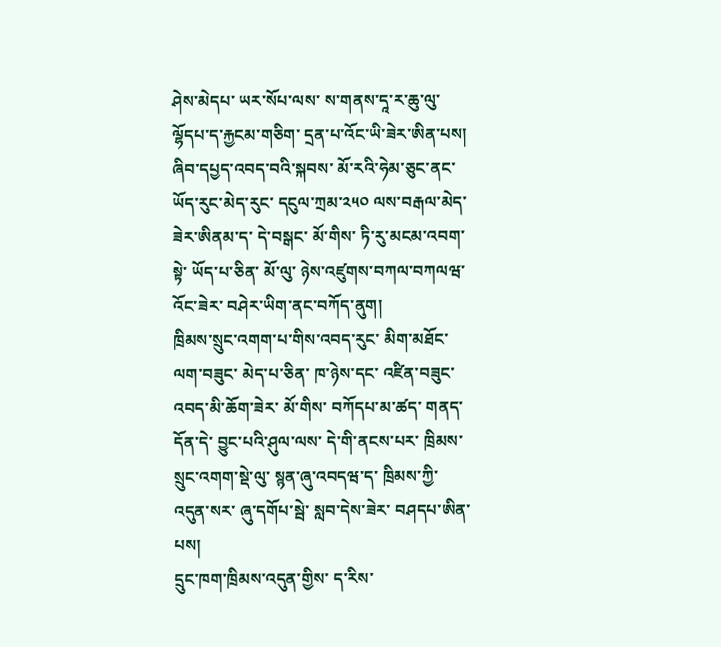ཤེས་མེདཔ་ ཡར་སོཔ་ལས་ ས་གནས་དཱ་ར་ཆུ་ལུ་ལྷོདཔ་ད་རྐྱངམ་གཅིག་ དྲན་པ་འོང་ཡི་ཟེར་ཨིན་པས།
ཞིབ་དཔྱད་འབད་བའི་སྐབས་ མོ་རའི་ཧེམ་ཅུང་ནང་ ཡོད་རུང་མེད་རུང་ དངུལ་ཀྲམ་༢༥༠ ལས་བརྒལ་མེད་ཟེར་ཨིནམ་ད་ དེ་བསྒང་ མོ་གིས་ ཏི་རུ་མངམ་འབག་སྟེ་ ཡོད་པ་ཅིན་ མོ་ལུ་ ཉེས་འཛུགས་བཀལ་བཀལཝ་འོང་ཟེར་ བཤེར་ཡིག་ནང་བཀོད་ནུག།
ཁྲིམས་སྲུང་འགག་པ་གིས་འབད་རུང་ མིག་མཐོང་ལག་བཟུང་ མེད་པ་ཅིན་ ཁ་ཉེས་དང་ འཛིན་བཟུང་འབད་མི་ཆོག་ཟེར་ མོ་གིས་ བཀོདཔ་མ་ཚད་ གནད་དོན་དེ་ བྱུང་པའི་ཤུལ་ལས་ དེ་གི་ནངས་པར་ ཁྲིམས་སྲུང་འགག་སྡེ་ལུ་ སྙན་ཞུ་འབདཝ་ད་ ཁྲིམས་ཀྱི་འདུན་སར་ ཞུ་དགོཔ་སྦེ་ སླབ་དེས་ཟེར་ བཤདཔ་ཨིན་པས།
དྲུང་ཁག་ཁྲིམས་འདུན་གྱིས་ ད་རིས་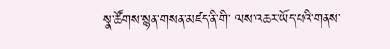སྣ་ཚོགས་སྙན་གསན་མཛད་ནི་གི་ ལས་འཆར་ཡོད་པའི་གནས་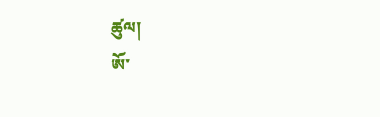ཚུལ།
ཨོ་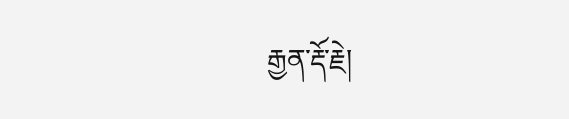རྒྱན་རྡོ་རྗེ།